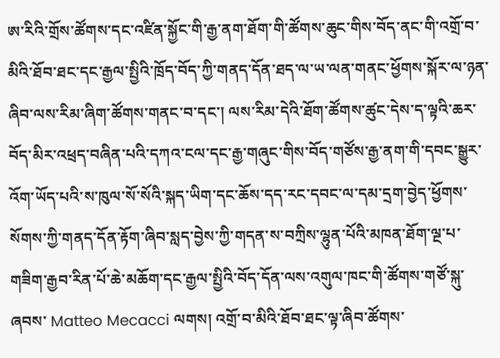ཨ་རིའི་གྲོས་ཚོགས་དང་འཛིན་སྐྱོང་གི་རྒྱ་ནག་ཐོག་གི་ཚོགས་ཆུང་གིས་བོད་ནང་གི་འགྲོ་བ་མིའི་ཐོབ་ཐང་དང་རྒྱལ་སྤྱིའི་ཁྲོད་བོད་ཀྱི་གནད་དོན་ཐད་ལ་ཡ་ལན་གནང་ཕྱོགས་སྐོར་ལ་ཉན་ཞིབ་ལས་རིམ་ཞིག་ཚོགས་གནང་བ་དང་། ལས་རིམ་དེའི་ཐོག་ཚོགས་ཚུང་དེས་ད་ལྟའི་ཆར་བོད་མིར་འཕྲད་བཞིན་པའི་དཀའ་ངལ་དང་རྒྱ་གཞུང་གིས་བོད་གཙོས་རྒྱ་ནག་གི་དབང་སྒྱུར་འོག་ཡོད་པའི་ས་ཁུལ་སོ་སོའི་སྐད་ཡིག་དང་ཆོས་དད་རང་དབང་ལ་དམ་དྲག་བྱེད་ཕྱོགས་སོགས་ཀྱི་གནད་དོན་རྟོག་ཞིབ་སླད་བྱེས་ཀྱི་གདན་ས་བཀྲིས་ལྷུན་པོའི་མཁན་ཐོག་ལྔ་པ་གཟིག་རྒྱབ་རིན་པོ་ཆེ་མཆོག་དང་རྒྱལ་སྤྱིའི་བོད་དོན་ལས་འགུལ་ཁང་གི་ཚོགས་གཙོ་སྐུ་ཞབས་ Matteo Mecacci ལགས། འགྲོ་བ་མིའི་ཐོབ་ཐང་ལྟ་ཞིབ་ཚོགས་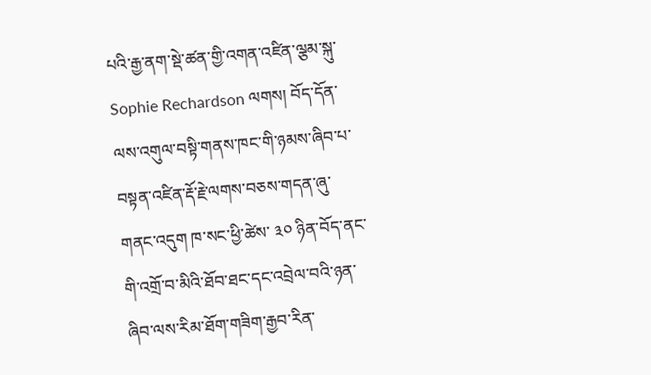པའི་རྒྱ་ནག་སྡེ་ཚན་གྱི་འགན་འཛིན་ལྕམ་སྐུ་ Sophie Rechardson ལགས། བོད་དོན་ལས་འགུལ་བསྟི་གནས་ཁང་གི་ཉམས་ཞིབ་པ་བསྟན་འཛིན་རྡོ་རྗེ་ལགས་བཅས་གདན་ཞུ་གནང་འདུག ཁ་སང་ཕྱི་ཚེས་ ༣༠ ཉིན་བོད་ནང་གི་འགྲོ་བ་མིའི་ཐོབ་ཐང་དང་འབྲེལ་བའི་ཉན་ཞིབ་ལས་རིམ་ཐོག་གཟིག་རྒྱབ་རིན་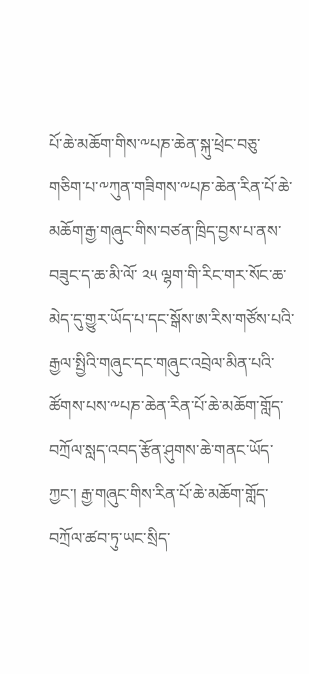པོ་ཆེ་མཆོག་གིས་༸པཎ་ཆེན་སྐུ་ཕྲེང་བཅུ་གཅིག་པ་༸ཀུན་གཟིགས་༸པཎ་ཆེན་རིན་པོ་ཆེ་མཆོག་རྒྱ་གཞུང་གིས་བཙན་ཁྲིད་བྱས་པ་ནས་བཟུང་ད་ཆ་མི་ལོ་ ༢༥ ལྷག་གི་རིང་གར་སོང་ཆ་མེད་དུ་གྱུར་ཡོད་པ་དང་སྒོས་ཨ་རིས་གཙོས་པའི་རྒྱལ་སྤྱིའི་གཞུང་དང་གཞུང་འབྲེལ་མིན་པའི་ཚོགས་པས་༸པཎ་ཆེན་རིན་པོ་ཆེ་མཆོག་གློད་བཀྲོལ་སླད་འབད་རྩོན་ཤུགས་ཆེ་གནང་ཡོད་ཀྱང་། རྒྱ་གཞུང་གིས་རིན་པོ་ཆེ་མཆོག་གློད་བཀྲོལ་ཚབ་ཏུ་ཡང་སྲིད་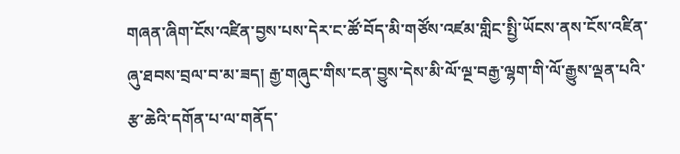གཞན་ཞིག་ངོས་འཛིན་བྱས་པས་དེར་ང་ཚོ་བོད་མི་གཙོས་འཛམ་གླིང་སྤྱི་ཡོངས་ནས་ངོས་འཛིན་ཞུ་ཐབས་བྲལ་བ་མ་ཟད། རྒྱ་གཞུང་གིས་ངན་བྱུས་དེས་མི་ལོ་ལྔ་བརྒྱ་ལྷག་གི་ལོ་རྒྱུས་ལྡན་པའི་རྩ་ཆེའི་དགོན་པ་ལ་གནོད་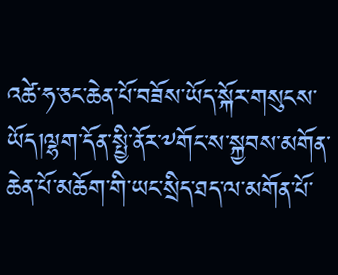འཚེ་ཧ་ཅང་ཆེན་པོ་བཟོས་ཡོད་སྐོར་གསུངས་ཡོད།ལྷག་དོན་སྤྱི་ནོར་༸གོང་ས་སྐྱབས་མགོན་ཆེན་པོ་མཆོག་གི་ཡང་སྲིད་ཐད་ལ་མགོན་པོ་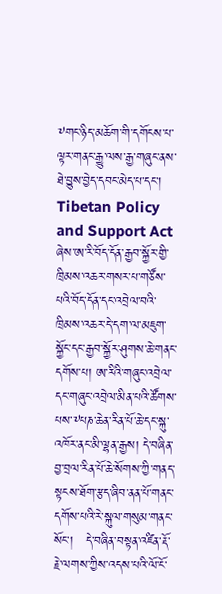༸གང་ཉིད་མཆོག་གི་དགོངས་པ་ལྟར་གནང་རྒྱུ་ལས་རྒྱ་གཞུང་ནས་ཐེ་བྱུས་བྱེད་དབང་མེད་པ་དང་། Tibetan Policy and Support Act ཞེས་ཨ་རི་བོད་དོན་རྒྱབ་སྐྱོར་གྱི་ཁྲིམས་འཆར་གསར་པ་གཙོས་པའི་བོད་དོན་དང་འབྲེལ་བའི་ཁྲིམས་འཆར་དེ་དག་ལ་མཇུག་སྐྱོང་དང་རྒྱབ་སྐྱོར་ཤུགས་ཆེ་གནང་དགོས་པ། ཨ་རིའི་གཞུང་འབྲེལ་དང་གཞུང་འབྲེལ་མིན་པའི་ཚོགས་པས་༸པཎ་ཆེན་རིན་པོ་ཆེ་དང་སྐུ་འཁོར་ནང་མི་ལྷན་རྒྱས། དེ་བཞིན་བྱ་བྲལ་རིན་པོ་ཆེ་སོགས་ཀྱི་གནད་སྟངས་ཐོག་རྩད་ཞིབ་ནན་པོ་གནང་དགོས་པའི་རེ་སྐུལ་གསུམ་གནང་སོང་།   དེ་བཞིན་བསྟན་འཛིན་རྡོ་རྗེ་ལགས་ཀྱིས་འདས་པའི་ལོ་ངོ་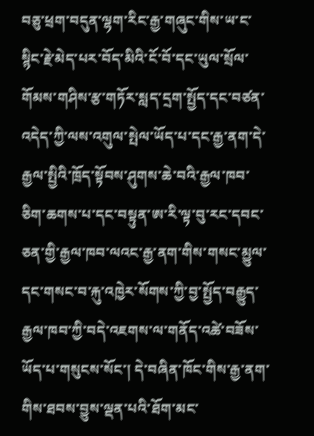བཅུ་ཕྲག་བདུན་ལྷག་རིང་རྒྱ་གཞུང་གིས་ཡ་ང་སྙིང་རྗེ་མེད་པར་བོད་མིའི་ངོ་བོ་དང་ཡུལ་སྲོལ་གོམས་གཤིས་རྩ་གཏོར་སླད་དྲག་སྤྱོད་དང་བཙན་འདེད་ཀྱི་ལས་འགུལ་སྤེལ་ཡོད་པ་དང་རྒྱ་ནག་དེ་རྒྱལ་སྤྱིའི་ཁྲོད་སྟོབས་ཤུགས་ཆེ་བའི་རྒྱལ་ཁབ་ཅིག་ཆགས་པ་དང་བསྟུན་ཨ་རི་ལྟ་བུ་རང་དབང་ཅན་གྱི་རྒྱལ་ཁབ་ལའང་རྒྱ་ནག་གིས་གསང་མྱུལ་དང་གསང་བ་རྐུ་འཁྱེར་སོགས་ཀྱི་བྱ་སྤྱོད་བརྒྱུད་རྒྱལ་ཁབ་ཀྱི་བདེ་འཇགས་ལ་གནོད་འཚེ་བཟོས་ཡོད་པ་གསུངས་སོང་། དེ་བཞིན་ཁོང་གིས་རྒྱ་ནག་གིས་ཐབས་བྱུས་ལྡན་པའི་ཐོག་མང་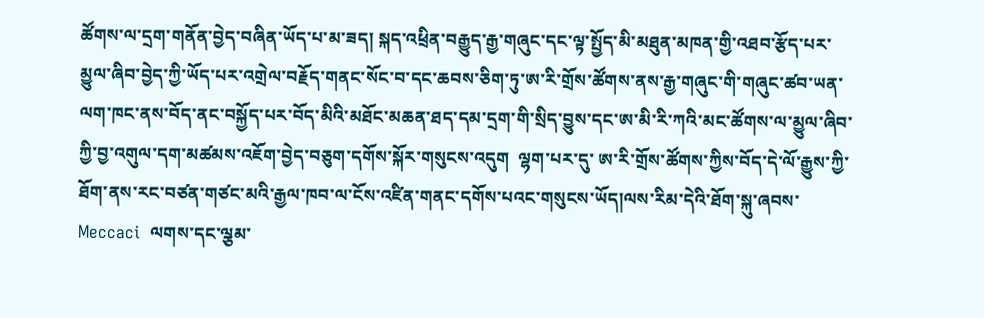ཚོགས་ལ་དྲག་གནོན་བྱེད་བཞིན་ཡོད་པ་མ་ཟད། སྐད་འཕྲིན་བརྒྱུད་རྒྱ་གཞུང་དང་ལྟ་སྤྱོད་མི་མཐུན་མཁན་གྱི་འཐབ་རྩོད་པར་མྱུལ་ཞིབ་བྱེད་ཀྱི་ཡོད་པར་འགྲེལ་བརྗོད་གནང་སོང་བ་དང་ཆབས་ཅིག་ཏུ་ཨ་རི་གྲོས་ཚོགས་ནས་རྒྱ་གཞུང་གི་གཞུང་ཚབ་ཡན་ལག་ཁང་ནས་བོད་ནང་བསྐྱོད་པར་བོད་མིའི་མཐོང་མཆན་ཐད་དམ་དྲག་གི་སྲིད་བྱུས་དང་ཨ་མི་རི་ཀའི་མང་ཚོགས་ལ་མྱུལ་ཞིབ་ཀྱི་བྱ་འགུལ་དག་མཚམས་འཇོག་བྱེད་བཅུག་དགོས་སྐོར་གསུངས་འདུག  ལྷག་པར་དུ་ ཨ་རི་གྲོས་ཚོགས་ཀྱིས་བོད་དེ་ལོ་རྒྱུས་ཀྱི་ཐོག་ནས་རང་བཙན་གཙང་མའི་རྒྱལ་ཁབ་ལ་ངོས་འཛིན་གནང་དགོས་པའང་གསུངས་ཡོད།ལས་རིམ་དེའི་ཐོག་སྐུ་ཞབས་ Meccaci  ལགས་དང་ལྕམ་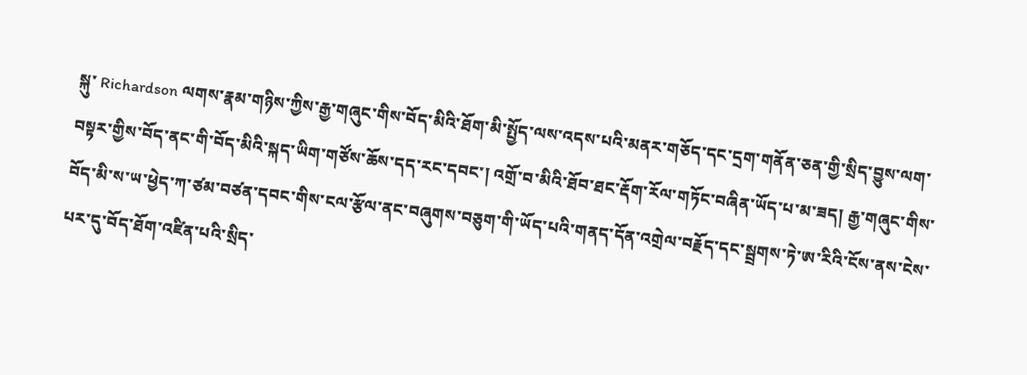སྐུ་ Richardson ལགས་རྣམ་གཉིས་ཀྱིས་རྒྱ་གཞུང་གིས་བོད་མིའི་ཐོག་མི་སྤྱོད་ལས་འདས་པའི་མནར་གཅོད་དང་དྲག་གནོན་ཅན་གྱི་སྲིད་བྱུས་ལག་བསྟར་གྱིས་བོད་ནང་གི་བོད་མིའི་སྐད་ཡིག་གཙོས་ཆོས་དད་རང་དབང་། འགྲོ་བ་མིའི་ཐོབ་ཐང་རྡོག་རོལ་གཏོང་བཞིན་ཡོད་པ་མ་ཟད། རྒྱ་གཞུང་གིས་བོད་མི་ས་ཡ་ཕྱེད་ཀ་ཙམ་བཙན་དབང་གིས་ངལ་རྩོལ་ནང་བཞུགས་བཅུག་གི་ཡོད་པའི་གནད་དོན་འགྲེལ་བརྗོད་དང་སྦྲགས་ཏེ་ཨ་རིའི་ངོས་ནས་ངེས་པར་དུ་བོད་ཐོག་འཛིན་པའི་སྲིད་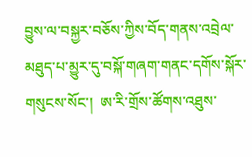བྱུས་ལ་བསྐྱར་བཅོས་ཀྱིས་བོད་གནས་འབྲེལ་མཐུད་པ་མྱུར་དུ་བསྐོ་གཞག་གནང་དགོས་སྐོར་གསུངས་སོང་།  ཨ་རི་གྲོས་ཚོགས་འཐུས་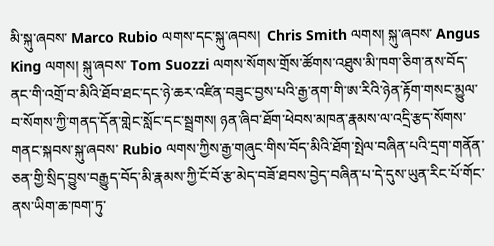མི་སྐུ་ཞབས་ Marco Rubio ལགས་དང་སྐུ་ཞབས།  Chris Smith ལགས། སྐུ་ཞབས་ Angus King ལགས། སྐུ་ཞབས་ Tom Suozzi ལགས་སོགས་གྲོས་ཚོགས་འཐུས་མི་ཁག་ཅིག་ནས་བོད་ནང་གི་འགྲོ་བ་མིའི་ཐོབ་ཐང་དང་ཉེ་ཆར་འཛིན་བཟུང་བྱས་པའི་རྒྱ་ནག་གི་ཨ་རིའི་ཉེན་རྟོག་གསང་མྱུལ་བ་སོགས་ཀྱི་གནད་དོན་གླེང་སློང་དང་སྦྲགས། ཉན་ཞིབ་ཐོག་ཕེབས་མཁན་རྣམས་ལ་འདྲི་རྩད་སོགས་གནང་སྐབས་སྐུ་ཞབས་ Rubio ལགས་ཀྱིས་རྒྱ་གཞུང་གིས་བོད་མིའི་ཐོག་སྤེལ་བཞིན་པའི་དྲག་གནོན་ཅན་གྱི་སྲིད་བྱུས་བརྒྱུད་བོད་མི་རྣམས་ཀྱི་ངོ་བོ་རྩ་མེད་བཟོ་ཐབས་བྱེད་བཞིན་པ་དེ་དུས་ཡུན་རིང་པོ་གོང་ནས་ཡིག་ཆ་ཁག་ཏུ་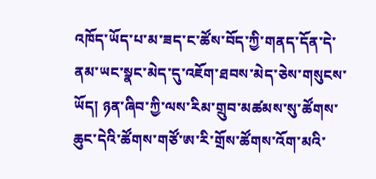འཁོད་ཡོད་པ་མ་ཟད་ང་ཚོས་བོད་ཀྱི་གནད་དོན་དེ་ནམ་ཡང་སྣང་མེད་དུ་འཇོག་ཐབས་མེད་ཅེས་གསུངས་ཡོད། ཉན་ཞིབ་ཀྱི་ལས་རིམ་གྲུབ་མཚམས་སུ་ཚོགས་ཆུང་དེའི་ཚོགས་གཙོ་ཨ་རི་གྲོས་ཚོགས་འོག་མའི་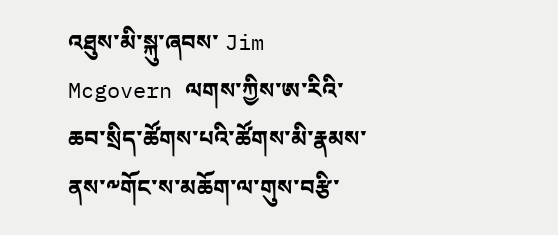འཐུས་མི་སྐུ་ཞབས་ Jim Mcgovern ལགས་ཀྱིས་ཨ་རིའི་ཆབ་སྲིད་ཚོགས་པའི་ཚོགས་མི་རྣམས་ནས་༸གོང་ས་མཆོག་ལ་གུས་བརྩི་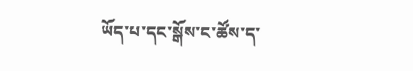ཡོད་པ་དང་སྒོས་ང་ཚོས་ད་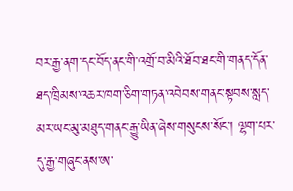བར་རྒྱ་ནག་དང་བོད་ནང་གི་འགྲོ་བ་མིའི་ཐོབ་ཐང་གི་གནད་དོན་ཐད་ཁྲིམས་འཆར་ཁག་ཅིག་གཏན་འབེབས་གནང་སྟབས་སླད་མར་ཡང་མུ་མཐུད་གནང་རྒྱུ་ཡིན་ཞེས་གསུངས་སོང་། ལྷག་པར་དུ་རྒྱ་གཞུང་ནས་ཨ་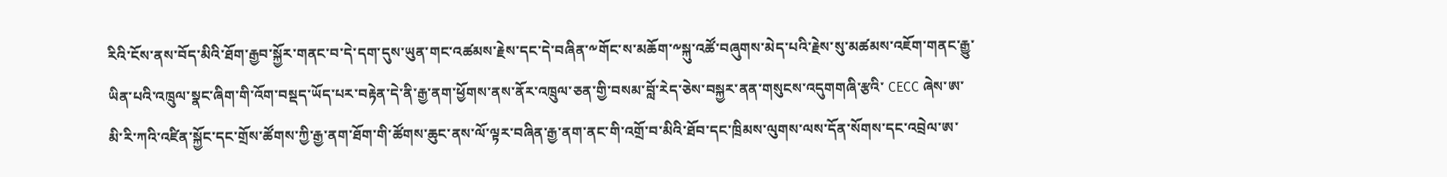རིའི་ངོས་ནས་བོད་མིའི་ཐོག་རྒྱབ་སྐྱོར་གནང་བ་དེ་དག་དུས་ཡུན་གང་འཚམས་རྗེས་དང་དེ་བཞིན་༸གོང་ས་མཆོག་༸སྐུ་འཚོ་བཞུགས་མེད་པའི་རྗེས་སུ་མཚམས་འཇོག་གནང་རྒྱུ་ཡིན་པའི་འཁྲུལ་སྣང་ཞིག་གི་འོག་བསྡད་ཡོད་པར་བརྟེན་དེ་ནི་རྒྱ་ནག་ཕྱོགས་ནས་ནོར་འཁྲུལ་ཅན་གྱི་བསམ་བློ་རེད་ཅེས་བསྐྱར་ནན་གསུངས་འདུགགཞི་རྩའི་ CECC ཞེས་ཨ་མི་རི་ཀའི་འཛིན་སྐྱོང་དང་གྲོས་ཚོགས་ཀྱི་རྒྱ་ནག་ཐོག་གི་ཚོགས་ཆུང་ནས་ལོ་ལྟར་བཞིན་རྒྱ་ནག་ནང་གི་འགྲོ་བ་མིའི་ཐོབ་དང་ཁྲིམས་ལུགས་ལས་དོན་སོགས་དང་འབྲེལ་ཨ་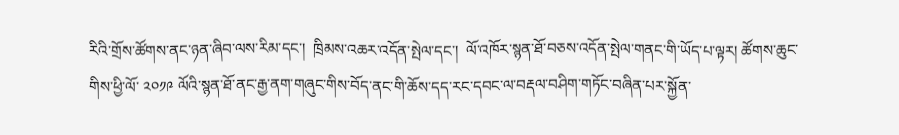རིའི་གྲོས་ཚོགས་ནང་ཉན་ཞིབ་ལས་རིམ་དང་།  ཁྲིམས་འཆར་འདོན་སྤེལ་དང་།  ལོ་འཁོར་སྙན་ཐོ་བཅས་འདོན་སྤེལ་གནང་གི་ཡོད་པ་ལྟར། ཚོགས་ཆུང་གིས་ཕྱི་ལོ་ ༢༠༡༩ ལོའི་སྙན་ཐོ་ནང་རྒྱ་ནག་གཞུང་གིས་བོད་ནང་གི་ཆོས་དད་རང་དབང་ལ་བརྡལ་བཤིག་གཏོང་བཞིན་པར་སྐྱོན་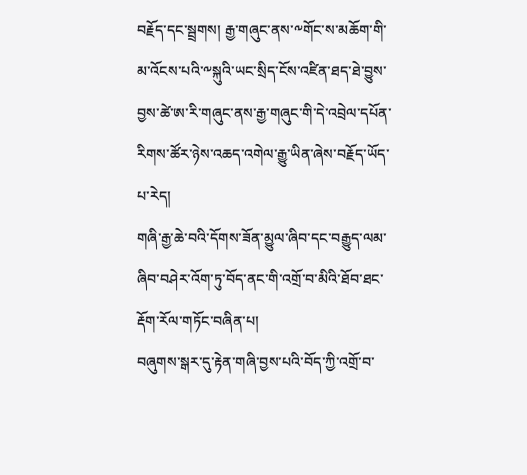བརྗོད་དང་སྦྲགས། རྒྱ་གཞུང་ནས་༸གོང་ས་མཆོག་གི་མ་འོངས་པའི་༸སྐུའི་ཡང་སྲིད་ངོས་འཛིན་ཐད་ཐེ་བྱུས་བྱས་ཚེ་ཨ་རི་གཞུང་ནས་རྒྱ་གཞུང་གི་དེ་འབྲེལ་དཔོན་རིགས་ཚོར་ཉེས་འཆད་འགེལ་རྒྱུ་ཡིན་ཞེས་བརྗོད་ཡོད་པ་རེད།
གཞི་རྒྱ་ཆེ་བའི་དོགས་ཟོན་མྱུལ་ཞིབ་དང་བརྒྱུད་ལམ་ཞིབ་བཤེར་འོག་ཏུ་བོད་ནང་གི་འགྲོ་བ་མིའི་ཐོབ་ཐང་རྡོག་རོལ་གཏོང་བཞིན་པ།
བཞུགས་སྒར་དུ་རྟེན་གཞི་བྱས་པའི་བོད་ཀྱི་འགྲོ་བ་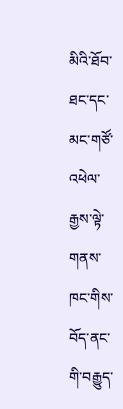མིའི་ཐོབ་ཐང་དང་མང་གཙོ་འཕེལ་རྒྱས་ལྟེ་གནས་ཁང་གིས་བོད་ནང་གི་བརྒྱུད་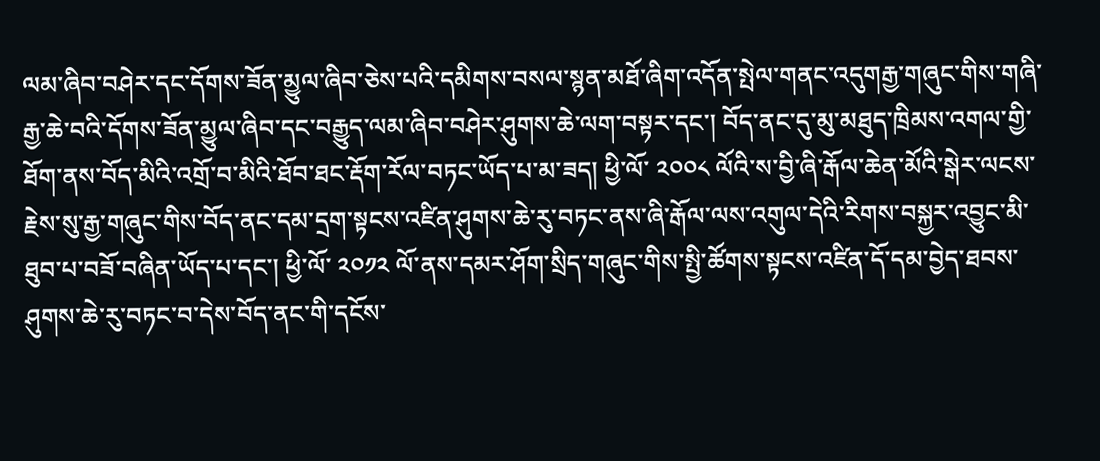ལམ་ཞིབ་བཤེར་དང་དོགས་ཟོན་མྱུལ་ཞིབ་ཅེས་པའི་དམིགས་བསལ་སྙན་མཐོ་ཞིག་འདོན་སྤེལ་གནང་འདུགརྒྱ་གཞུང་གིས་གཞི་རྒྱ་ཆེ་བའི་དོགས་ཟོན་མྱུལ་ཞིབ་དང་བརྒྱུད་ལམ་ཞིབ་བཤེར་ཤུགས་ཆེ་ལག་བསྟར་དང་། བོད་ནང་དུ་མུ་མཐུད་ཁྲིམས་འགལ་གྱི་ཐོག་ནས་བོད་མིའི་འགྲོ་བ་མིའི་ཐོབ་ཐང་རྡོག་རོལ་བཏང་ཡོད་པ་མ་ཟད། ཕྱི་ལོ་ ༢༠༠༨ ལོའི་ས་བྱི་ཞི་རྒོལ་ཆེན་མོའི་སྒེར་ལངས་རྗེས་སུ་རྒྱ་གཞུང་གིས་བོད་ནང་དམ་དྲག་སྟངས་འཛིན་ཤུགས་ཆེ་རུ་བཏང་ནས་ཞི་རྒོལ་ལས་འགུལ་དེའི་རིགས་བསྐྱར་འབྱུང་མི་ཐུབ་པ་བཟོ་བཞིན་ཡོད་པ་དང་། ཕྱི་ལོ་ ༢༠༡༢ ལོ་ནས་དམར་ཤོག་སྲིད་གཞུང་གིས་སྤྱི་ཚོགས་སྟངས་འཛིན་དོ་དམ་བྱེད་ཐབས་ཤུགས་ཆེ་རུ་བཏང་བ་དེས་བོད་ནང་གི་དངོས་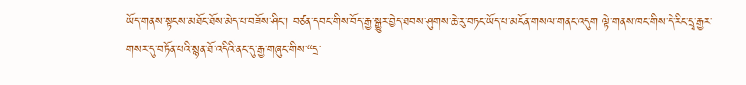ཡོད་གནས་སྟངས་མཐོང་ཐོས་མེད་པ་བཟོས་ཤིང་། བཙན་དབང་གིས་བོད་རྒྱ་སྒྱུར་བྱེད་ཐབས་ཤུགས་ཆེ་རུ་བཏང་ཡོད་པ་མངོན་གསལ་གནང་འདུག ལྟེ་གནས་ཁང་གིས་དེ་རིང་དྲྭ་རྒྱར་གསར་དུ་བཏོན་པའི་སྙན་ཐོ་འདིའི་ནང་དུ་རྒྱ་གཞུང་གིས་“དྲ་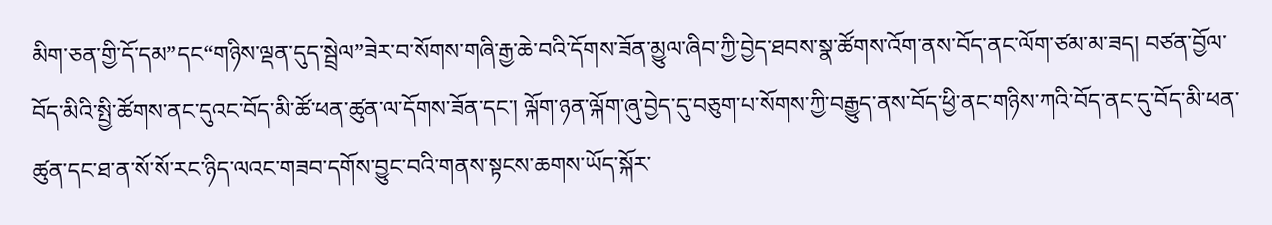མིག་ཅན་གྱི་དོ་དམ”དང“གཉིས་ལྡན་དུད་སྦྲེལ”ཟེར་བ་སོགས་གཞི་རྒྱ་ཆེ་བའི་དོགས་ཟོན་མྱུལ་ཞིབ་ཀྱི་བྱེད་ཐབས་སྣ་ཚོགས་འོག་ནས་བོད་ནང་ལོག་ཙམ་མ་ཟད། བཙན་བྱོལ་བོད་མིའི་སྤྱི་ཚོགས་ནང་དུའང་བོད་མི་ཚོ་ཕན་ཚུན་ལ་དོགས་ཟོན་དང་། ལྐོག་ཉན་ལྐོག་ཞུ་བྱེད་དུ་བཅུག་པ་སོགས་ཀྱི་བརྒྱུད་ནས་བོད་ཕྱི་ནང་གཉིས་ཀའི་བོད་ནང་དུ་བོད་མི་ཕན་ཚུན་དང་ཐ་ན་སོ་སོ་རང་ཉིད་ལའང་གཟབ་དགོས་བྱུང་བའི་གནས་སྟངས་ཆགས་ཡོད་སྐོར་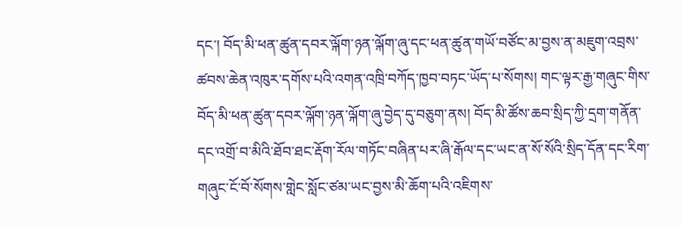དང་། བོད་མི་ཕན་ཚུན་དབར་ལྐོག་ཉན་ལྐོག་ཞུ་དང་ཕན་ཚུན་གཡོ་བཙོང་མ་བྱས་ན་མཇུག་འབྲས་ཚབས་ཆེན་འཁུར་དགོས་པའི་འགན་འཁྲི་བཀོད་ཁྱབ་བཏང་ཡོད་པ་སོགས། གང་ལྟར་རྒྱ་གཞུང་གིས་བོད་མི་ཕན་ཚུན་དབར་ལྐོག་ཉན་ལྐོག་ཞུ་བྱེད་དུ་བཅུག་ནས། བོད་མི་ཚོས་ཆབ་སྲིད་ཀྱི་དྲག་གནོན་དང་འགྲོ་བ་མིའི་ཐོབ་ཐང་རྡོག་རོལ་གཏོང་བཞིན་པར་ཞི་རྒོལ་དང་ཡང་ན་སོ་སོའི་སྲིད་དོན་དང་རིག་གཞུང་ངོ་བོ་སོགས་གླེང་སློང་ཙམ་ཡང་བྱས་མི་ཆོག་པའི་འཇིགས་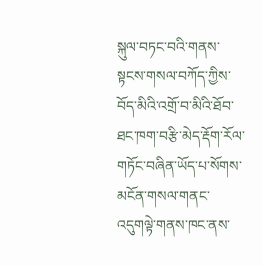སྐུལ་བཏང་བའི་གནས་སྟངས་གསལ་བཀོད་ཀྱིས་བོད་མིའི་འགྲོ་བ་མིའི་ཐོབ་ཐང་ཁག་བརྩི་མེད་རྡོག་རོལ་གཏོང་བཞིན་ཡོད་པ་སོགས་མངོན་གསལ་གནང་འདུགལྟེ་གནས་ཁང་ནས་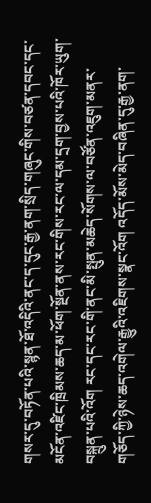གསར་དུ་བཏོན་པའི་སྙན་ཐོ་འདིའི་ནང་ད་དུང་རྒྱ་ནག་སྲིད་གཞུང་གིས་བཙན་དབང་དང་མངོན་འཛིང་ཁྲིམས་ཆད་མ་ཕོག་སྔོན་ནས་རང་གིས་རང་ལ་དམ་དྲག་བྱས་པའི་ཁོར་ཡུག་བསྐྲུན་པའི་འོག རང་དང་རང་གི་ནང་མི་སྤུན་མཆེད་སོགས་ལ་བཙོན་འཇུག་མནར་གཅོད་ཀྱི་ཉེས་ཆད་འགེལ་རྒྱུའི་འཇིགས་སྣང་འོག འདོད་མོས་མེད་བཞིན་དུ་རྒྱ་ནག་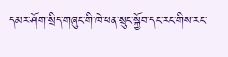དམར་ཤོག་སྲིད་གཞུང་གི་ཁེ་ཕན་སྲུང་སྐྱོབ་དང་རང་གིས་རང་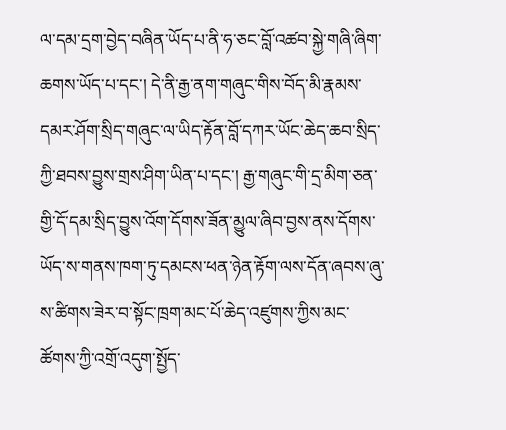ལ་དམ་དྲག་བྱེད་བཞིན་ཡོད་པ་ནི་ཧ་ཅང་བློ་འཚབ་སྐྱེ་གཞི་ཞིག་ཆགས་ཡོད་པ་དང་། དེ་ནི་རྒྱ་ནག་གཞུང་གིས་བོད་མི་རྣམས་དམར་ཤོག་སྲིད་གཞུང་ལ་ཡིད་རྟོན་བློ་དཀར་ཡོང་ཆེད་ཆབ་སྲིད་ཀྱི་ཐབས་བྱུས་གྲས་ཤིག་ཡིན་པ་དང་། རྒྱ་གཞུང་གི་དྲ་མིག་ཅན་གྱི་དོ་དམ་སྲིད་བྱུས་འོག་དོགས་ཟོན་མྱུལ་ཞིབ་བྱས་ནས་དོགས་ཡོད་ས་གནས་ཁག་ཏུ་དམངས་ཕན་ཉེན་རྟོག་ལས་དོན་ཞབས་ཞུ་ས་ཚིགས་ཟེར་བ་སྟོང་ཁྲག་མང་པོ་ཆེད་འཛུགས་ཀྱིས་མང་ཚོགས་ཀྱི་འགྲོ་འདུག་སྤྱོད་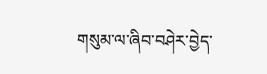གསུམ་ལ་ཞིབ་བཤེར་བྱེད་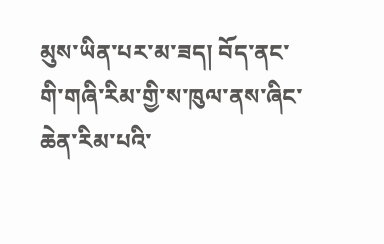མུས་ཡིན་པར་མ་ཟད། བོད་ནང་གི་གཞི་རིམ་གྱི་ས་ཁུལ་ནས་ཞིང་ཆེན་རིམ་པའི་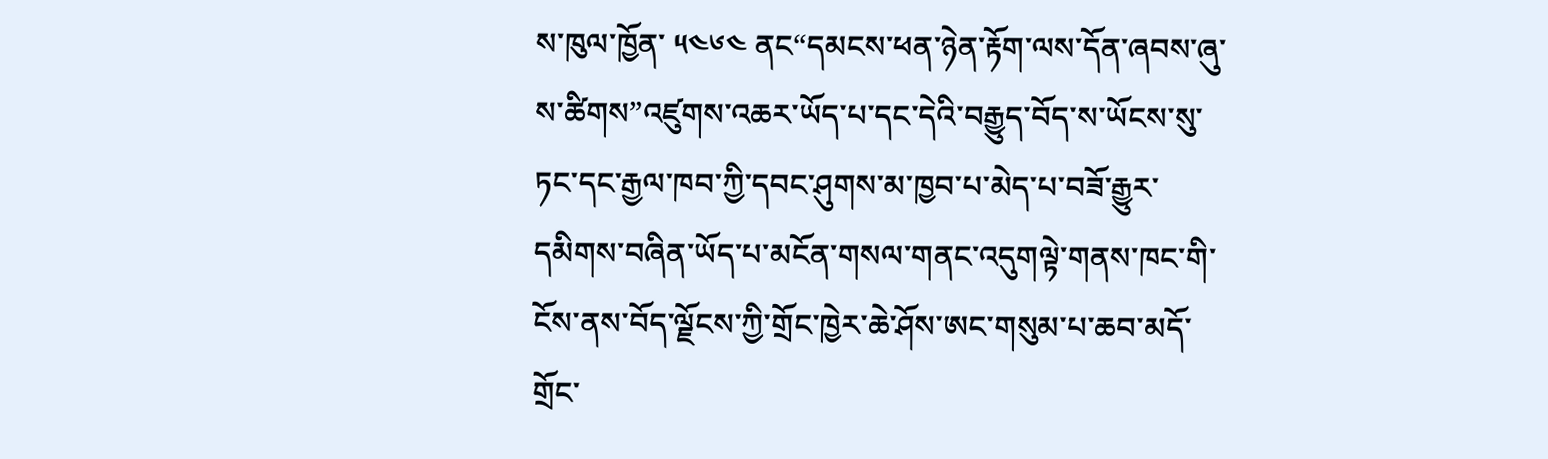ས་ཁུལ་ཁྱོན་ ༥༤༦༤ ནང“དམངས་ཕན་ཉེན་རྟོག་ལས་དོན་ཞབས་ཞུ་ས་ཚིགས”འཛུགས་འཆར་ཡོད་པ་དང་དེའི་བརྒྱུད་བོད་ས་ཡོངས་སུ་ཏང་དང་རྒྱལ་ཁབ་ཀྱི་དབང་ཤུགས་མ་ཁྱབ་པ་མེད་པ་བཟོ་རྒྱུར་དམིགས་བཞིན་ཡོད་པ་མངོན་གསལ་གནང་འདུགལྟེ་གནས་ཁང་གི་ངོས་ནས་བོད་ལྗོངས་ཀྱི་གྲོང་ཁྱེར་ཆེ་ཤོས་ཨང་གསུམ་པ་ཆབ་མདོ་གྲོང་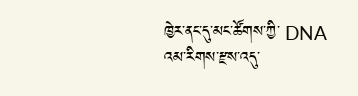ཁྱེར་ནང་དུ་མང་ཚོགས་ཀྱི་ DNA འམ་རིགས་རྫས་འདུ་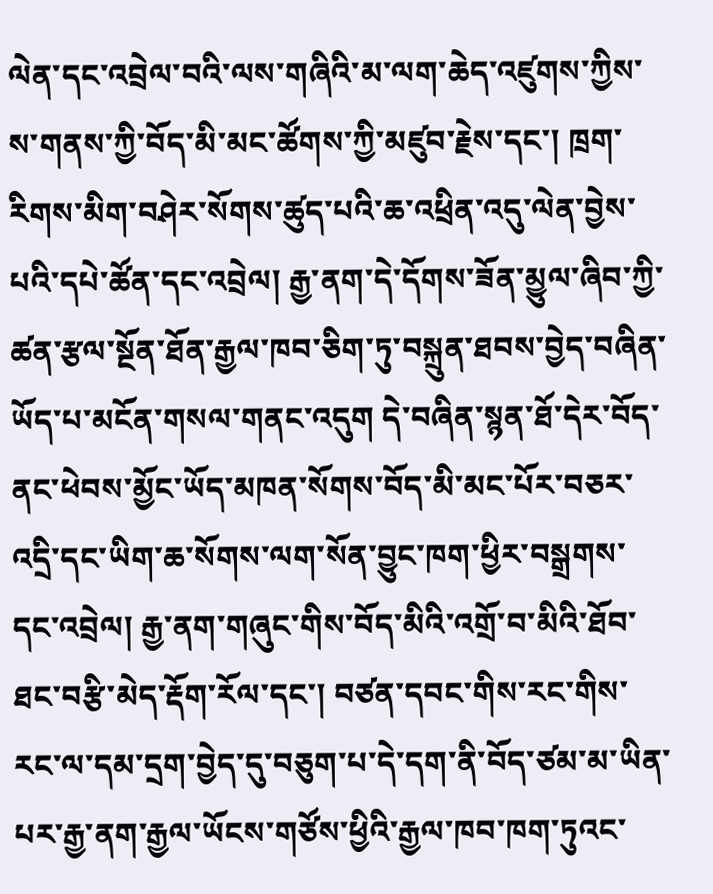ལེན་དང་འབྲེལ་བའི་ལས་གཞིའི་མ་ལག་ཆེད་འཛུགས་ཀྱིས་ས་གནས་ཀྱི་བོད་མི་མང་ཚོགས་ཀྱི་མཛུབ་རྗེས་དང་། ཁྲག་རིགས་མིག་བཤེར་སོགས་ཚུད་པའི་ཆ་འཕྲིན་འདུ་ལེན་བྱེས་པའི་དཔེ་ཚོན་དང་འབྲེལ། རྒྱ་ནག་དེ་དོགས་ཟོན་མྱུལ་ཞིབ་ཀྱི་ཚན་རྩལ་སྔོན་ཐོན་རྒྱལ་ཁབ་ཅིག་ཏུ་བསྐྲུན་ཐབས་བྱེད་བཞིན་ཡོད་པ་མངོན་གསལ་གནང་འདུག དེ་བཞིན་སྙན་ཐོ་དེར་བོད་ནང་ཕེབས་མྱོང་ཡོད་མཁན་སོགས་བོད་མི་མང་པོར་བཅར་འདྲི་དང་ཡིག་ཆ་སོགས་ལག་སོན་བྱུང་ཁག་ཕྱིར་བསྒྲགས་དང་འབྲེལ། རྒྱ་ནག་གཞུང་གིས་བོད་མིའི་འགྲོ་བ་མིའི་ཐོབ་ཐང་བརྩི་མེད་རྡོག་རོལ་དང་། བཙན་དབང་གིས་རང་གིས་རང་ལ་དམ་དྲག་བྱེད་དུ་བཅུག་པ་དེ་དག་ནི་བོད་ཙམ་མ་ཡིན་པར་རྒྱ་ནག་རྒྱལ་ཡོངས་གཙོས་ཕྱིའི་རྒྱལ་ཁབ་ཁག་ཏུའང་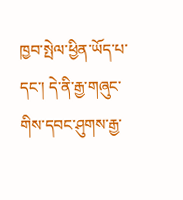ཁྱབ་སྤེལ་ཕྱིན་ཡོད་པ་དང་། དེ་ནི་རྒྱ་གཞུང་གིས་དབང་ཤུགས་རྒྱ་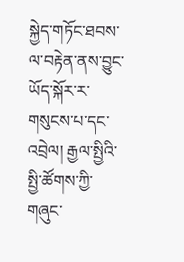སྐྱེད་གཏོང་ཐབས་ལ་བརྟེན་ནས་བྱུང་ཡོད་སྐོར་ར་གསུངས་པ་དང་འབྲེལ། རྒྱལ་སྤྱིའི་སྤྱི་ཚོགས་ཀྱི་གཞུང་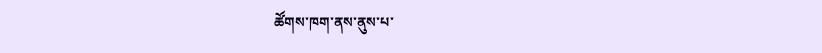ཚོགས་ཁག་ནས་ནུས་པ་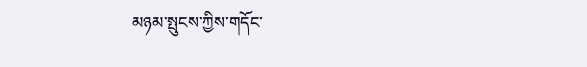མཉམ་སྤུངས་ཀྱིས་གདོང་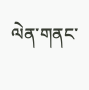ལེན་གནང་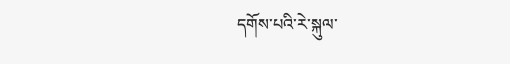དགོས་པའི་རེ་སྐུལ་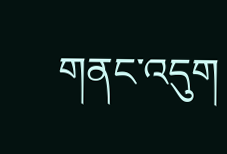གནང་འདུག